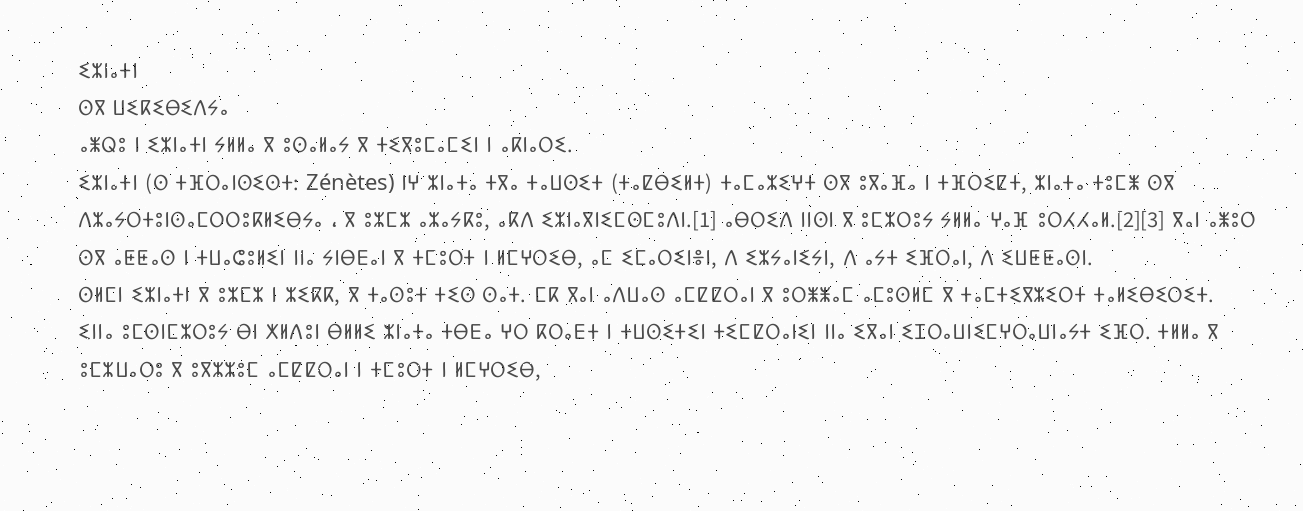ⵉⵣⵏⴰⵜⵏ
ⵙⴳ ⵡⵉⴽⵉⴱⵉⴷⵢⴰ
ⴰⵥⵕⵓ ⵏ ⵉⵣⵏⴰⵜⵏ ⵢⵍⵍⴰ ⴳ ⵓⵙⴰⵍⴰⵢ ⴳ ⵜⵉⴳⵓⵎⴰⵎⵉⵏ ⵏ ⴰⴽⵏⴰⵔⵉ.
ⵉⵣⵏⴰⵜⵏ (ⵙ ⵜⴼⵔⴰⵏⵙⵉⵙⵜ: Zénètes) ⵏⵖ ⵣⵏⴰⵜⴰ ⵜⴳⴰ ⵜⴰⵡⵙⵉⵜ (ⵜⴰⵇⴱⵉⵍⵜ) ⵜⴰⵎⴰⵣⵉⵖⵜ ⵙⴳ ⵓⴳⴰⴼⴰ ⵏ ⵜⴼⵔⵉⵇⵜ, ⵣⵏⴰⵜⴰ ⵜⵓⵎⵥ ⵙⴳ ⴷⵣⴰⵢⵔⵜⵓⵏⵙⴰⵎⵔⵔⵓⴽⵍⵉⴱⵢⴰ ، ⴳ ⵓⵣⵎⵣ ⴰⵣⴰⵢⴽⵓ, ⴰⴽⴷ ⵉⵣⵏⴰⴳⵏⵉⵎⵙⵎⵓⴷⵏ.[1] ⴰⴱⵔⵉⴷ ⵏⵏⵙⵏ ⴳ ⵓⵎⵣⵔⵓⵢ ⵢⵍⵍⴰ ⵖⴰⴼ ⵓⵔⵃⵃⴰⵍ.[2][3] ⴳⴰⵏ ⴰⵥⵓⵔ ⵙⴳ ⴰⵟⵟⴰⵙ ⵏ ⵜⵡⴰⵛⵓⵍⵉⵏ ⵏⵏⴰ ⵢⵏⴱⴹⴰⵏ ⴳ ⵜⵎⵓⵔⵜ ⵏ ⵍⵎⵖⵔⵉⴱ, ⴰⵎ ⵉⵎⴰⵔⵉⵏⴻⵏ, ⴷ ⵉⵣⵢⴰⵏⵉⵢⵏ, ⴷ ⴰⵢⵜ ⵉⴼⵔⴰⵏ, ⴷ ⵉⵡⵟⵟⴰⵙⵏ.
ⵙⵍⵎⵏ ⵉⵣⵏⴰⵜⵏ ⴳ ⵓⵣⵎⵣ ⵏ ⵣⵉⴽⴽ, ⴳ ⵜⴰⵙⵓⵜ ⵜⵉⵙ ⵙⴰⵜ. ⵎⴽ ⴳⴰⵏ ⴰⴷⵡⴰⵙ ⴰⵎⵇⵇⵔⴰⵏ ⴳ ⵓⵔⵥⵥⴰⵎ ⴰⵎⵓⵙⵍⵎ ⴳ ⵜⴰⵎⵜⵉⴳⵣⵉⵔⵜ ⵜⴰⵍⵉⴱⵉⵔⵉⵜ.
ⵉⵏⵏⴰ ⵓⵎⵙⵏⵎⵣⵔⵓⵢ ⴱⵏ ⵅⵍⴷⵓⵏ ⴱⵍⵍⵉ ⵣⵏⴰⵜⴰ ⵜⴱⴹⴰ ⵖⵔ ⴽⵔⴰⴹⵜ ⵏ ⵜⵡⵙⵉⵜⵉⵏ ⵜⵉⵎⵇⵔⴰⵏⵉⵏ ⵏⵏⴰ ⵉⴳⴰⵏ ⵉⵊⵔⴰⵡⵏⵉⵎⵖⵔⴰⵡⵏⴰⵢⵜ ⵉⴼⵔ. ⵜⵍⵍⴰ ⴳ ⵓⵎⵣⵡⴰⵔⵓ ⴳ ⵓⴳⵣⵣⵓⵎ ⴰⵎⵇⵇⵔⴰⵏ ⵏ ⵜⵎⵓⵔⵜ ⵏ ⵍⵎⵖⵔⵉⴱ,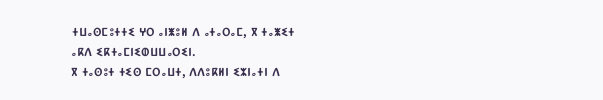ⵜⵡⴰⵙⵎⵓⵜⵜⵉ ⵖⵔ ⴰⵏⵥⵓⵍ ⴷ ⴰⵜⴰⵔⴰⵎ, ⴳ ⵜⴰⵥⵉⵜ ⴰⴽⴷ ⵉⴽⵜⴰⵎⵏⵉⵀⵡⵡⴰⵔⵉⵏ.
ⴳ ⵜⴰⵙⵓⵜ ⵜⵉⵙ ⵎⵔⴰⵡⵜ, ⴷⴷⵓⴽⵍⵏ ⵉⵣⵏⴰⵜⵏ ⴷ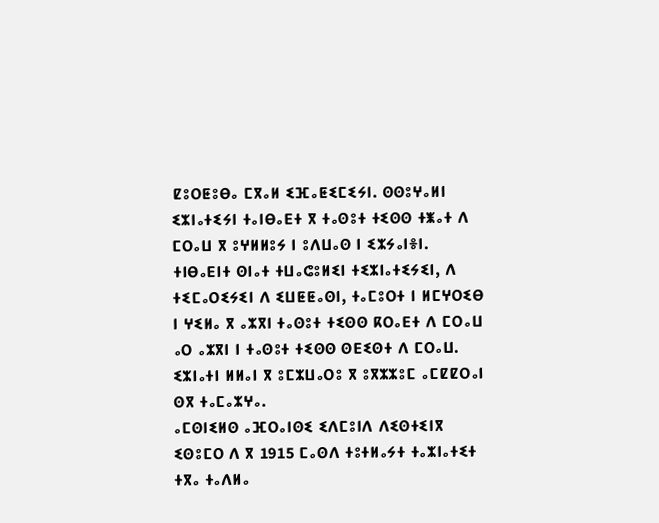ⵇⵓⵔⵟⵓⴱⴰ ⵎⴳⴰⵍ ⵉⴼⴰⵟⵉⵎⵉⵢⵏ. ⵙⵙⵓⵖⴰⵍⵏ ⵉⵣⵏⴰⵜⵉⵢⵏ ⵜⴰⵏⴱⴰⴹⵜ ⴳ ⵜⴰⵙⵓⵜ ⵜⵉⵙⵙ ⵜⵥⴰⵜ ⴷ ⵎⵔⴰⵡ ⴳ ⵓⵖⵍⵍⵓⵢ ⵏ ⵓⴷⵡⴰⵙ ⵏ ⵉⵣⵢⴰⵏⴻⵏ. ⵜⵏⴱⴰⴹⵏⵜ ⵙⵏⴰⵜ ⵜⵡⴰⵛⵓⵍⵉⵏ ⵜⵉⵣⵏⴰⵜⵉⵢⵉⵏ, ⴷ ⵜⵉⵎⴰⵔⵉⵢⵉⵏ ⴷ ⵉⵡⵟⵟⴰⵙⵏ, ⵜⴰⵎⵓⵔⵜ ⵏ ⵍⵎⵖⵔⵉⴱ ⵏ ⵖⵉⵍⴰ ⴳ ⴰⵣⴳⵏ ⵜⴰⵙⵓⵜ ⵜⵉⵙⵙ ⴽⵔⴰⴹⵜ ⴷ ⵎⵔⴰⵡ ⴰⵔ ⴰⵣⴳⵏ ⵏ ⵜⴰⵙⵓⵜ ⵜⵉⵙⵙ ⵙⴹⵉⵙⵜ ⴷ ⵎⵔⴰⵡ.
ⵉⵣⵏⴰⵜⵏ ⵍⵍⴰⵏ ⴳ ⵓⵎⵣⵡⴰⵔⵓ ⴳ ⵓⴳⵣⵣⵓⵎ ⴰⵎⵇⵇⵔⴰⵏ ⵙⴳ ⵜⴰⵎⴰⵣⵖⴰ.
ⴰⵎⵙⵏⵉⵍⵙ ⴰⴼⵔⴰⵏⵙⵉ ⵉⴷⵎⵓⵏⴷ ⴷⵉⵙⵜⵉⵏⴳ ⵉⵙⵓⵎⵔ ⴷ ⴳ 1915 ⵎⴰⵙⴷ ⵜⵓⵜⵍⴰⵢⵜ ⵜⴰⵣⵏⴰⵜⵉⵜ ⵜⴳⴰ ⵜⴰⴷⵍⴰ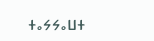ⵜⴰⵢⵢⴰⵡⵜ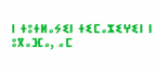ⵏ ⵜⵓⵜⵍⴰⵢⵉⵏ ⵜⵉⵎⴰⵣⵉⵖⵉⵏ ⵏ ⵓⴳⴰⴼⴰ, ⴰⵎ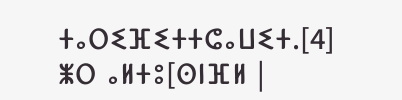ⵜⴰⵔⵉⴼⵉⵜⵜⵛⴰⵡⵉⵜ.[4]
ⵥⵔ ⴰⵍⵜⵓ[ⵙⵏⴼⵍ |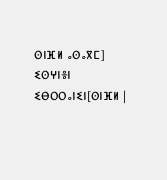ⵙⵏⴼⵍ ⴰⵙⴰⴳⵎ]
ⵉⵙⵖⵏⴻⵏ ⵉⴱⵔⵔⴰⵏⵉⵏ[ⵙⵏⴼⵍ |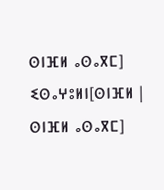ⵙⵏⴼⵍ ⴰⵙⴰⴳⵎ]
ⵉⵙⴰⵖⵓⵍⵏ[ⵙⵏⴼⵍ | ⵙⵏⴼⵍ ⴰⵙⴰⴳⵎ]